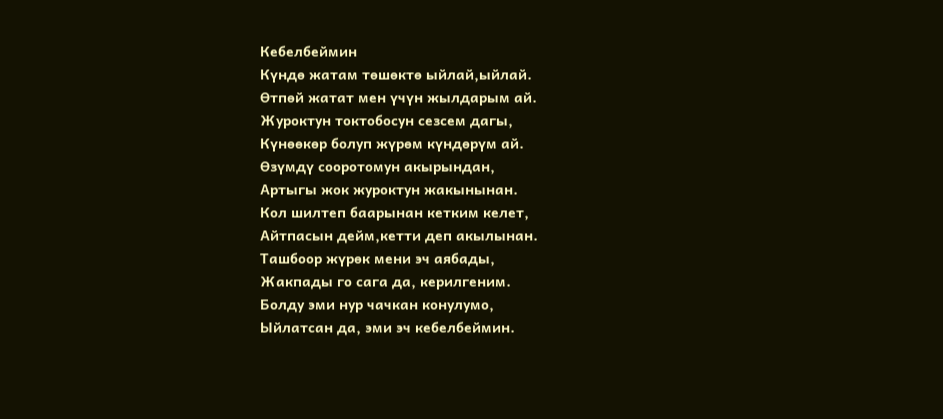Кебелбеймин
Күндө жатам төшөктө ыйлай,ыйлай.
Өтпөй жатат мен үчүн жылдарым ай.
Журоктун токтобосун сезсем дагы,
Күнөөкөр болуп жүрөм күндөрүм ай.
Өзүмдү сооротомун акырындан,
Артыгы жок журоктун жакынынан.
Кол шилтеп баарынан кетким келет,
Айтпасын дейм,кетти деп акылынан.
Ташбоор жүрөк мени эч аябады,
Жакпады го сага да, керилгеним.
Болду эми нур чачкан конулумо,
Ыйлатсан да, эми эч кебелбеймин.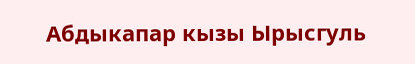Абдыкапар кызы Ырысгуль